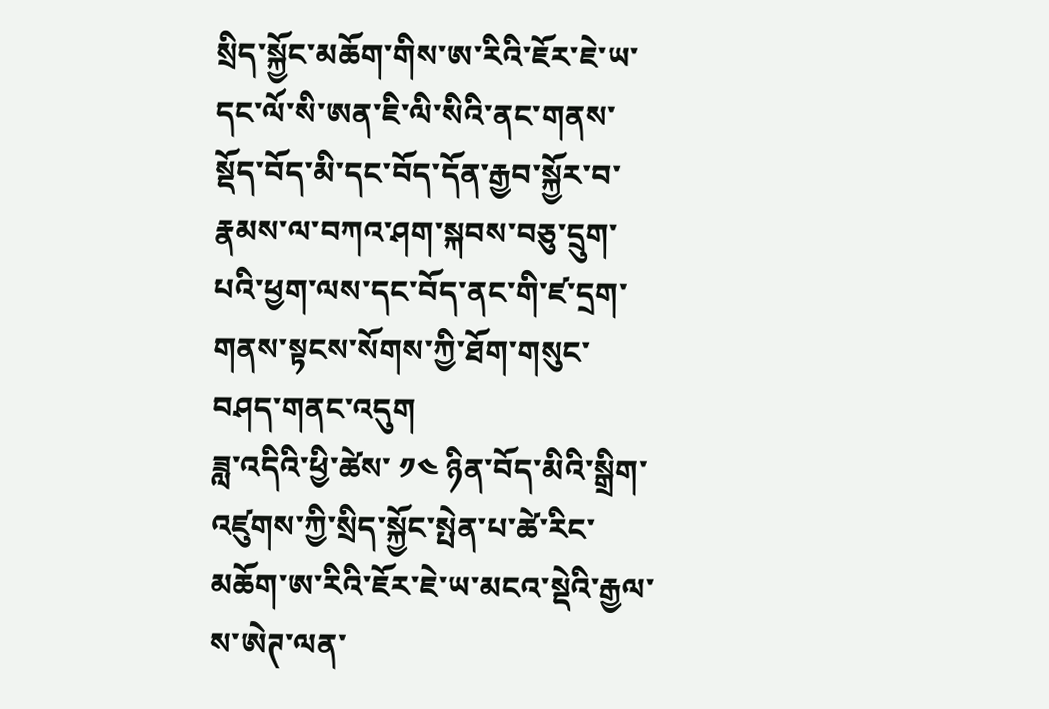སྲིད་སྐྱོང་མཆོག་གིས་ཨ་རིའི་ཇོར་ཇེ་ཡ་དང་ལོ་སི་ཨན་ཇི་ལི་སིའི་ནང་གནས་སྡོད་བོད་མི་དང་བོད་དོན་རྒྱབ་སྐྱོར་བ་རྣམས་ལ་བཀའ་ཤག་སྐབས་བཅུ་དྲུག་པའི་ཕྱག་ལས་དང་བོད་ནང་གི་ཛ་དྲག་གནས་སྟངས་སོགས་ཀྱི་ཐོག་གསུང་བཤད་གནང་འདུག
ཟླ་འདིའི་ཕྱི་ཚེས་ ༡༤ ཉིན་བོད་མིའི་སྒྲིག་འཛུགས་ཀྱི་སྲིད་སྐྱོང་སྤེན་པ་ཚེ་རིང་མཆོག་ཨ་རིའི་ཇོར་ཇེ་ཡ་མངའ་སྡེའི་རྒྱལ་ས་ཨེཊ་ལན་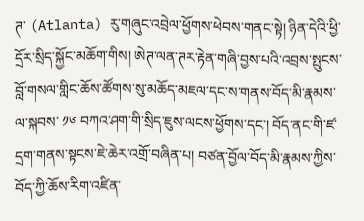ཊ་ (Atlanta) རུ་གཞུང་འབྲེལ་ཕྱོགས་ཕེབས་གནང་སྟེ། ཉིན་དེའི་ཕྱི་དྲོར་སྲིད་སྐྱོང་མཆོག་གིས། ཨེཊ་ལན་ཊར་རྟེན་གཞི་བྱས་པའི་འབྲས་སྤུངས་བློ་གསལ་གླིང་ཆོས་ཚོགས་སུ་མཆོད་མཇལ་དང་ས་གནས་བོད་མི་རྣམས་ལ་སྐབས་ ༡༦ བཀའ་ཤག་གི་སྲིད་ཇུས་ལངས་ཕྱོགས་དང་། བོད་ནང་གི་ཛ་དྲག་གནས་སྟངས་ཇེ་ཆེར་འགྲོ་བཞིན་པ། བཙན་བྱོལ་བོད་མི་རྣམས་ཀྱིས་བོད་ཀྱི་ཆོས་རིག་འཛིན་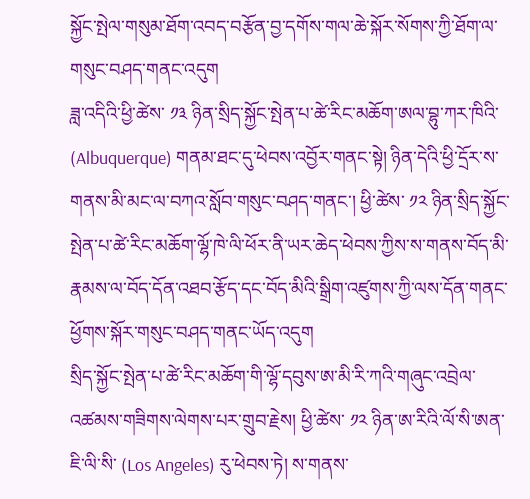སྐྱོང་སྤེལ་གསུམ་ཐོག་འབད་བརྩོན་བྱ་དགོས་གལ་ཆེ་སྐོར་སོགས་ཀྱི་ཐོག་ལ་གསུང་བཤད་གནང་འདུག
ཟླ་འདིའི་ཕྱི་ཚེས་ ༡༣ ཉིན་སྲིད་སྐྱོང་སྤེན་པ་ཚེ་རིང་མཆོག་ཨལ་བྷུ་ཀར་ཁིའི་ (Albuquerque) གནམ་ཐང་དུ་ཕེབས་འབྱོར་གནང་སྟེ། ཉིན་དེའི་ཕྱི་དྲོར་ས་གནས་མི་མང་ལ་བཀའ་སློབ་གསུང་བཤད་གནང་། ཕྱི་ཚེས་ ༡༢ ཉིན་སྲིད་སྐྱོང་སྤེན་པ་ཚེ་རིང་མཆོག་ལྷོ་ཁེ་ལི་ཕོར་ནི་ཡར་ཆེད་ཕེབས་ཀྱིས་ས་གནས་བོད་མི་རྣམས་ལ་བོད་དོན་འཐབ་རྩོད་དང་བོད་མིའི་སྒྲིག་འཛུགས་ཀྱི་ལས་དོན་གནང་ཕྱོགས་སྐོར་གསུང་བཤད་གནང་ཡོད་འདུག
སྲིད་སྐྱོང་སྤེན་པ་ཚེ་རིང་མཆོག་གི་ལྷོ་དབུས་ཨ་མི་རི་ཀའི་གཞུང་འབྲེལ་འཚམས་གཟིགས་ལེགས་པར་གྲུབ་རྗེས། ཕྱི་ཚེས་ ༡༢ ཉིན་ཨ་རིའི་ལོ་སི་ཨན་ཇི་ལི་སི་ (Los Angeles) རུ་ཕེབས་ཏེ། ས་གནས་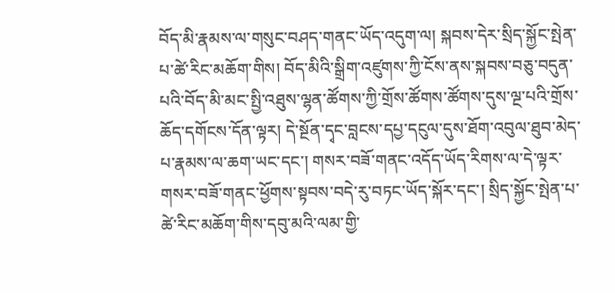བོད་མི་རྣམས་ལ་གསུང་བཤད་གནང་ཡོད་འདུག་ལ། སྐབས་དེར་སྲིད་སྐྱོང་སྤེན་པ་ཚེ་རིང་མཆོག་གིས། བོད་མིའི་སྒྲིག་འཛུགས་ཀྱི་ངོས་ནས་སྐབས་བཅུ་བདུན་པའི་བོད་མི་མང་སྤྱི་འཐུས་ལྷན་ཚོགས་ཀྱི་གྲོས་ཚོགས་ཚོགས་དུས་ལྔ་པའི་གྲོས་ཆོད་དགོངས་དོན་ལྟར། དེ་སྔོན་དྭང་བླངས་དཔྱ་དངུལ་དུས་ཐོག་འབུལ་ཐུབ་མེད་པ་རྣམས་ལ་ཆག་ཡང་དང་། གསར་བཟོ་གནང་འདོད་ཡོད་རིགས་ལ་དེ་ལྟར་གསར་བཟོ་གནང་ཕྱོགས་སྟབས་བདེ་རུ་བཏང་ཡོད་སྐོར་དང་། སྲིད་སྐྱོང་སྤེན་པ་ཚེ་རིང་མཆོག་གིས་དབུ་མའི་ལམ་གྱི་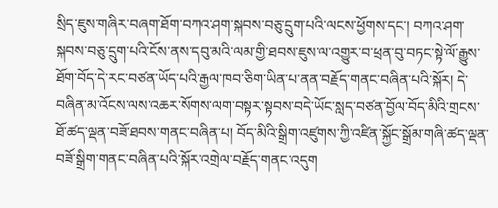སྲིད་ཇུས་གཞིར་བཞག་ཐོག་བཀའ་ཤག་སྐབས་བཅུ་དྲུག་པའི་ལངས་ཕྱོགས་དང་། བཀའ་ཤག་སྐབས་བཅུ་དྲུག་པའི་ངོས་ནས་དབུ་མའི་ལམ་གྱི་ཐབས་ཇུས་ལ་འགྱུར་བ་ཕྲན་བུ་བཏང་སྟེ་ལོ་རྒྱུས་ཐོག་བོད་དེ་རང་བཙན་ཡོད་པའི་རྒྱལ་ཁབ་ཅིག་ཡིན་པ་ནན་བརྗོད་གནང་བཞིན་པའི་སྐོར། དེ་བཞིན་མ་འོངས་ལས་འཆར་སོགས་ལག་བསྟར་སྟབས་བདེ་ཡོང་སླད་བཙན་བྱོལ་བོད་མིའི་གྲངས་ཐོ་ཚད་ལྡན་བཟོ་ཐབས་གནང་བཞིན་པ། བོད་མིའི་སྒྲིག་འཛུགས་ཀྱི་འཛིན་སྐྱོང་སྒྲོམ་གཞི་ཚད་ལྡན་བཟོ་སྒྲིག་གནང་བཞིན་པའི་སྐོར་འགྲེལ་བརྗོད་གནང་འདུག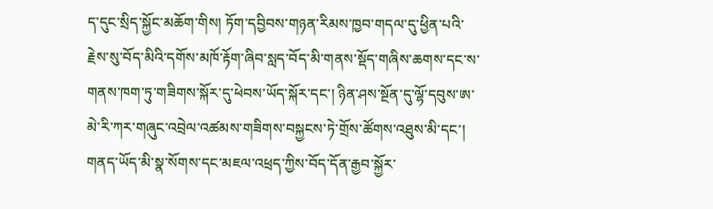ད་དུང་སྲིད་སྐྱོང་མཆོག་གིས། ཏོག་དབྱིབས་གཉན་རིམས་ཁྱབ་གདལ་དུ་ཕྱིན་པའི་རྗེས་སུ་བོད་མིའི་དགོས་མཁོ་རྟོག་ཞིབ་སླད་བོད་མི་གནས་སྡོད་གཞིས་ཆགས་དང་ས་གནས་ཁག་ཏུ་གཟིགས་སྐོར་དུ་ཕེབས་ཡོད་སྐོར་དང་། ཉིན་ཤས་སྔོན་དུ་ལྷོ་དབུས་ཨ་མེ་རི་ཀར་གཞུང་འབྲེལ་འཚམས་གཟིགས་བསྐྱངས་ཏེ་གྲོས་ཚོགས་འཐུས་མི་དང་། གནད་ཡོད་མི་སྣ་སོགས་དང་མཇལ་འཕྲད་ཀྱིས་བོད་དོན་རྒྱབ་སྐྱོར་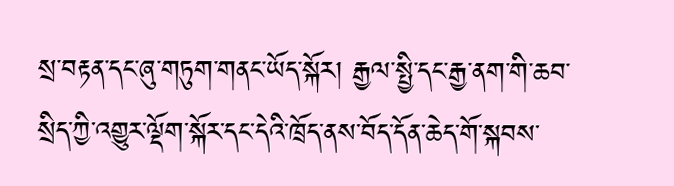སྲ་བརྟན་དང་ཞུ་གཏུག་གནང་ཡོད་སྐོར། རྒྱལ་སྤྱི་དང་རྒྱ་ནག་གི་ཆབ་སྲིད་ཀྱི་འགྱུར་ལྡོག་སྐོར་དང་དེའི་ཁྲོད་ནས་བོད་དོན་ཆེད་གོ་སྐབས་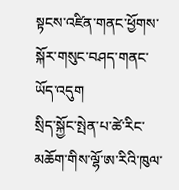སྟངས་འཛིན་གནང་ཕྱོགས་སྐོར་གསུང་བཤད་གནང་ཡོད་འདུག
སྲིད་སྐྱོང་སྤེན་པ་ཚེ་རིང་མཆོག་གིས་ལྷོ་ཨ་རིའི་ཁུལ་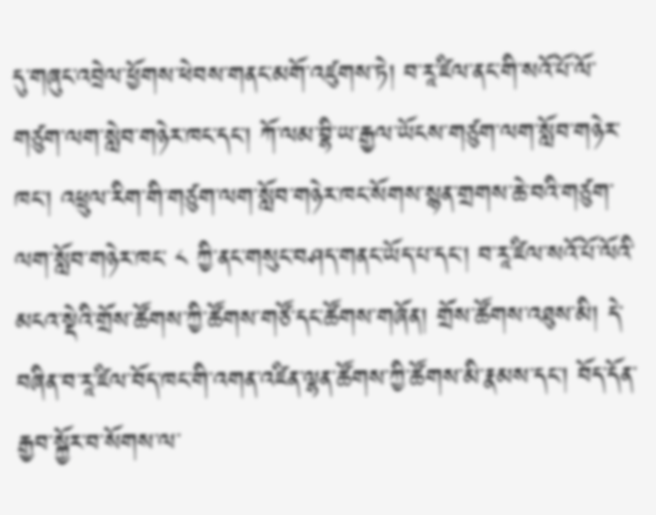དུ་གཞུང་འབྲེལ་ཕྱོགས་ཕེབས་གནང་མགོ་འཛུགས་ཏེ། བ་རཱ་ཛིལ་ནང་གི་སའོ་པོ་ལོ་གཙུག་ལག་སླེབ་གཉེར་ཁང་དང་། ཀོ་ལམ་བྷི་ཡ་རྒྱལ་ཡོངས་གཙུག་ལག་སློབ་གཉེར་ཁང་། འཕྲུལ་རིག་གི་གཙུག་ལག་སློབ་གཉེར་ཁང་སོགས་སྙན་གྲགས་ཆེ་བའི་གཙུག་ལག་སློབ་གཉེར་ཁང་ ༨ ཀྱི་ནང་གསུང་བཤད་གནང་ཡོད་པ་དང་། བ་རཱ་ཛིལ་སའོ་པོ་ལོའི་མངའ་སྡེའི་གྲོས་ཚོགས་ཀྱི་ཚོགས་གཙོ་དང་ཚོགས་གཞོན། གྲོས་ཚོགས་འཐུས་མི། དེ་བཞིན་བ་རཱ་ཛིལ་བོད་ཁང་གི་འགན་འཛིན་ལྷན་ཚོགས་ཀྱི་ཚོགས་མི་རྣམས་དང་། བོད་དོན་རྒྱབ་སྐྱོར་བ་སོགས་ལ་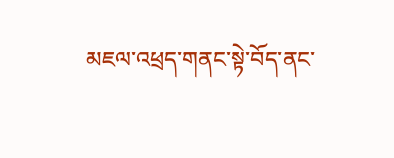མཇལ་འཕྲད་གནང་སྟེ་བོད་ནང་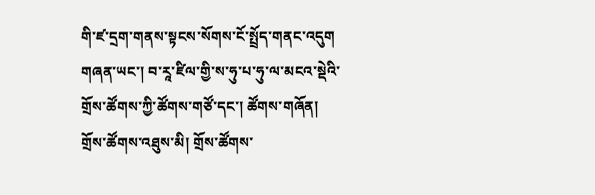གི་ཛ་དྲག་གནས་སྟངས་སོགས་ངོ་སྤྲོད་གནང་འདུག གཞན་ཡང་། བ་རཱ་ཛིལ་གྱི་ས་ཧུ་པ་ཧུ་ལ་མངའ་སྡེའི་གྲོས་ཚོགས་ཀྱི་ཚོགས་གཙོ་དང་། ཚོགས་གཞོན། གྲོས་ཚོགས་འཐུས་མི། གྲོས་ཚོགས་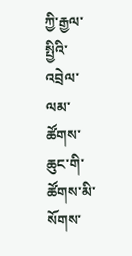ཀྱི་རྒྱལ་སྤྱིའི་འབྲེལ་ལམ་ཚོགས་ཆུང་གི་ཚོགས་མི་སོགས་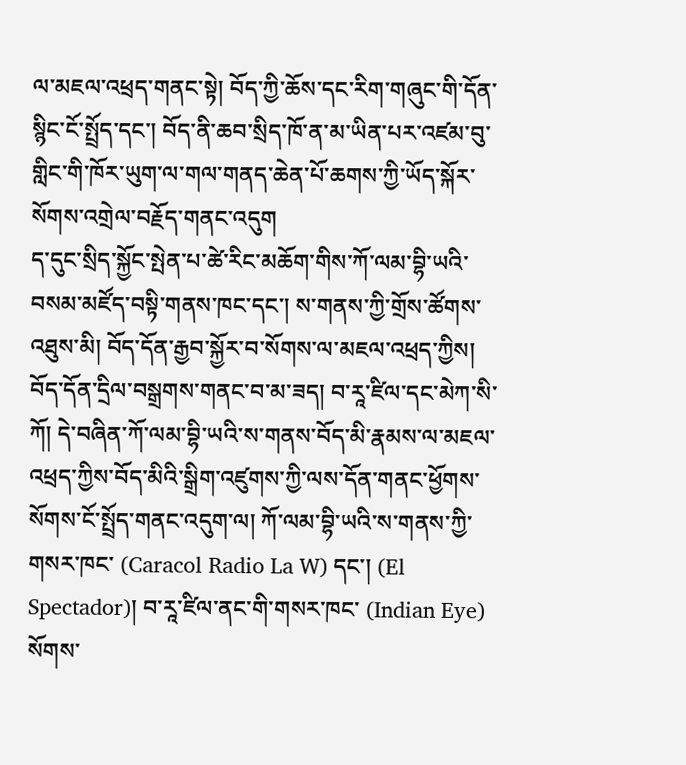ལ་མཇལ་འཕྲད་གནང་སྟེ། བོད་ཀྱི་ཆོས་དང་རིག་གཞུང་གི་དོན་སྙིང་ངོ་སྤྲོད་དང་། བོད་ནི་ཆབ་སྲིད་ཁོ་ན་མ་ཡིན་པར་འཛམ་བུ་གླིང་གི་ཁོར་ཡུག་ལ་གལ་གནད་ཆེན་པོ་ཆགས་ཀྱི་ཡོད་སྐོར་སོགས་འགྲེལ་བརྗོད་གནང་འདུག
ད་དུང་སྲིད་སྐྱོང་སྤེན་པ་ཚེ་རིང་མཆོག་གིས་ཀོ་ལམ་བྷི་ཡའི་བསམ་མཛོད་བསྟི་གནས་ཁང་དང་། ས་གནས་ཀྱི་གྲོས་ཚོགས་འཐུས་མི། བོད་དོན་རྒྱབ་སྐྱོར་བ་སོགས་ལ་མཇལ་འཕྲད་ཀྱིས། བོད་དོན་དྲིལ་བསྒྲགས་གནང་བ་མ་ཟད། བ་རཱ་ཛིལ་དང་མེཀ་སི་ཀོ། དེ་བཞིན་ཀོ་ལམ་བྷི་ཡའི་ས་གནས་བོད་མི་རྣམས་ལ་མཇལ་འཕྲད་ཀྱིས་བོད་མིའི་སྒྲིག་འཛུགས་ཀྱི་ལས་དོན་གནང་ཕྱོགས་སོགས་ངོ་སྤྲོད་གནང་འདུག་ལ། ཀོ་ལམ་བྷི་ཡའི་ས་གནས་ཀྱི་གསར་ཁང་ (Caracol Radio La W) དང་། (El Spectador)། བ་རཱ་ཛིལ་ནང་གི་གསར་ཁང་ (Indian Eye) སོགས་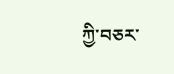ཀྱི་བཅར་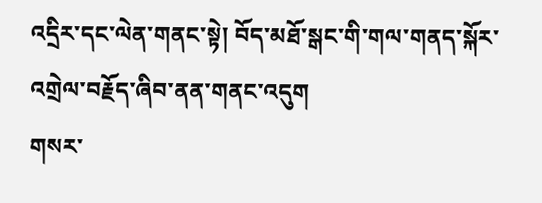འདྲིར་དང་ལེན་གནང་སྟེ། བོད་མཐོ་སྒང་གི་གལ་གནད་སྐོར་འགྲེལ་བརྗོད་ཞིབ་ནན་གནང་འདུག
གསར་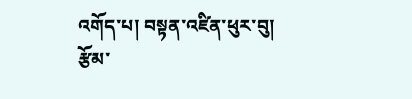འགོད་པ། བསྟན་འཛིན་ཕུར་བུ།
རྩོམ་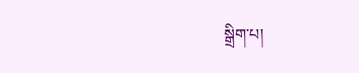སྒྲིག་པ།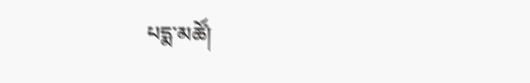པདྨ་མཚོ།